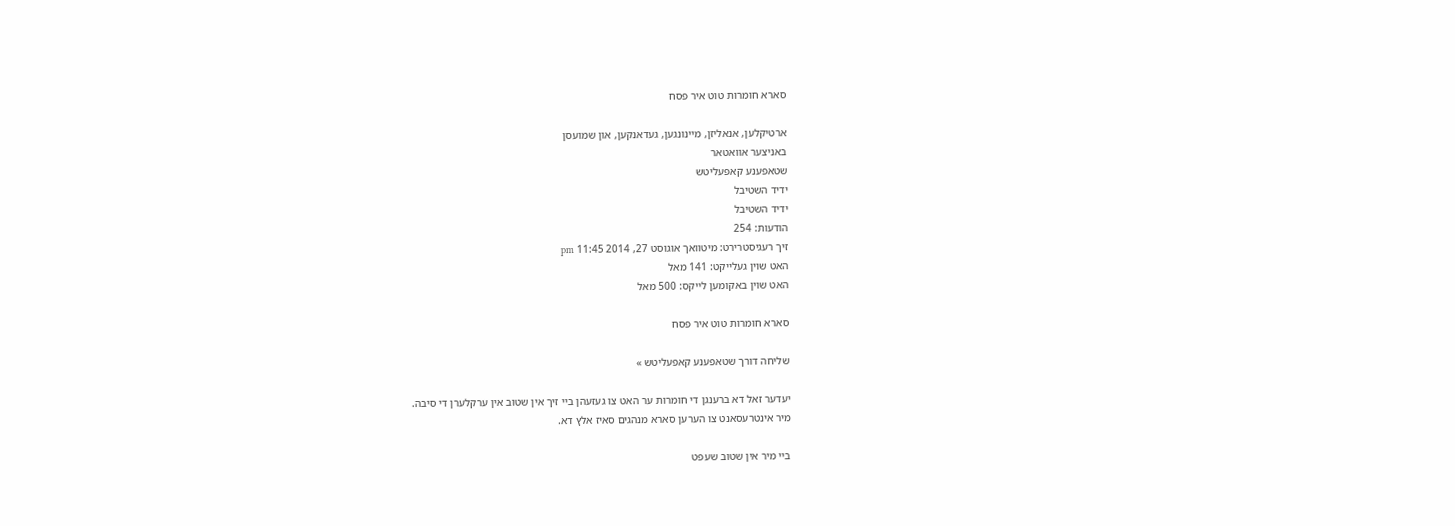סארא חומרות טוט איר פסח

ארטיקלען, אנאליזן, מיינונגען, געדאנקען, און שמועסן
באניצער אוואטאר
שטאפענע קאפעליטש
ידיד השטיבל
ידיד השטיבל
הודעות: 254
זיך רעגיסטרירט: מיטוואך אוגוסט 27, 2014 11:45 pm
האט שוין געלייקט: 141 מאל
האט שוין באקומען לייקס: 500 מאל

סארא חומרות טוט איר פסח

שליחה דורך שטאפענע קאפעליטש »

יעדער זאל דא ברענגן די חומרות ער האט צו געזעהן ביי זיך אין שטוב אין ערקלערן די סיבה.
מיר אינטרעסאנט צו הערען סארא מנהגים סאיז אלץ דא.

ביי מיר אין שטוב שעפט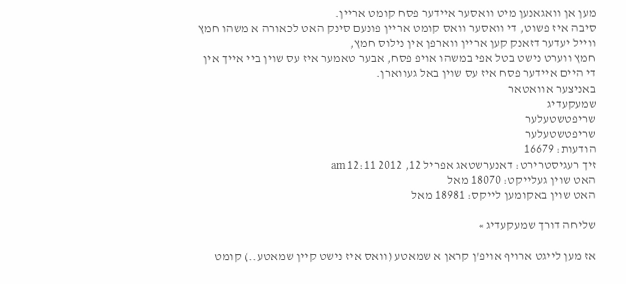מען אן וואגאנען מיט וואסער איידער פסח קומט אריין.
סיבה איז פשוט, די וואסער וואס קומט אריין פונעם סינק האט לכאורה א משהו חמץ ווייל יעדער דזאנק קען אריין ווארפן אין נילוס חמץ,
חמץ ווערט נישט בטל אפי במשהו אויפ פסח, אבער טאמער איז עס שוין ביי אייך אין די היים איידער פסח איז עס שוין באל געווארן.
באניצער אוואטאר
שמעקעדיג
שריפטשטעלער
שריפטשטעלער
הודעות: 16679
זיך רעגיסטרירט: דאנערשטאג אפריל 12, 2012 12:11 am
האט שוין געלייקט: 18070 מאל
האט שוין באקומען לייקס: 18981 מאל

שליחה דורך שמעקעדיג »

אז מען לייגט ארויף אויפ'ן קראן א שמאטע (וואס איז נישט קיין שמאטע..) קומט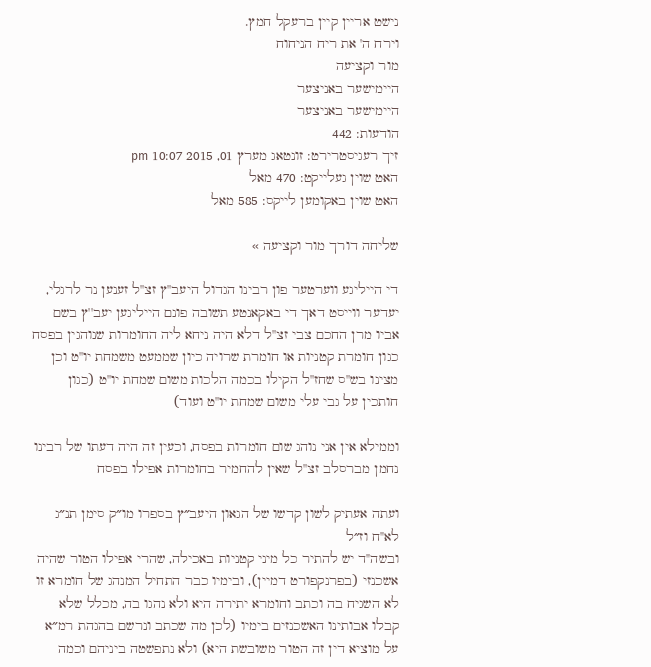נישט אריין קיין ברעקל חמץ.
וירח ה' את ריח הניחוח
מור וקציעה
היימישער באניצער
היימישער באניצער
הודעות: 442
זיך רעגיסטרירט: זונטאג מערץ 01, 2015 10:07 pm
האט שוין געלייקט: 470 מאל
האט שוין באקומען לייקס: 585 מאל

שליחה דורך מור וקציעה »

די הייליגע ווערטער פון רבינו הגדול היעב''ץ זצ''ל זענען נר לרגלי, יעדער ווייסט דאך די באקאנטע תשובה פונם הייליגען יעב''ץ בשם אביו מרן החכם צבי זצ''ל דלא היה ניחא ליה החומרות שנוהגין בפסח כגון חומרת קטניות או חומרת שרויה כיון שממעט משמחת יו''ט וכן מצינו בש''ס שחז''ל הקילו בכמה הלכות משום שמחת יו''ט (כגון חותכין על גבי עלי משום שמחת יו''ט ועוד)

וממילא אין אני נוהג שום חומרות בפסח, וכעין זה היה דעתו של רבינו נחמן מברסלב זצ''ל שאין להחמיר בחומרות אפילו בפסח

ועתה אעתיק לשון קדשו של הגאון היעב״ץ בספרו מו״ק סימן תנ״ג לא"ח וז״ל
ובשה"ד יש להתיר כל מיני קטניות באכילה, שהרי אפילו הטור שהיה אשכנזי (בפרנקפורט דמיין), ובימיו כבר התחיל המנהג של חומרא זו לא השגיח בה וכתב וחומרא יתירה היא ולא נהגו בה, מכלל שלא קבלו אבותינו האשכנזים בימיו (לכן מה שכתב ונרשם בהגהת רמ״א על מוציא דין זה הטור משובשת היא) ולא נתפשטה ביניהם וכמה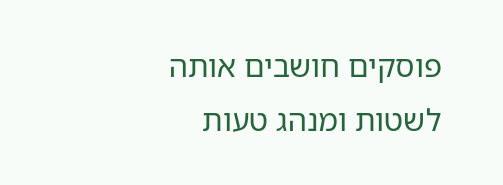פוסקים חושבים אותה לשטות ומנהג טעות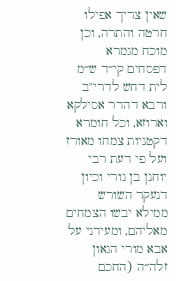שאין צריך אפילו חרטה והתרה, וכן מוכח מגמרא דפסחים קי״ד ש״מ לית דחש לדרי"ב ורבא דהדר אסילקא וארוזא, וכל חומרא דקטניות צמחו מאורז ועל פי דעת רבי יוחנן בן נורי וכיון דנעקר השורש ממילא יבשו הצמחים מאליהם, ומעידני על אבא מורי הגאון זלה״ה (החכם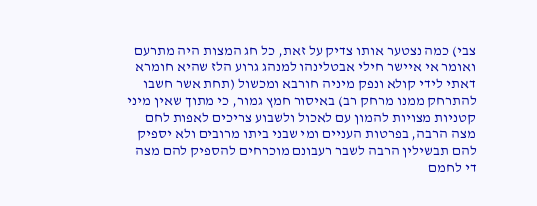צבי) כמה נצטער אותו צדיק על זאת, כל חג המצות היה מתרעם ואומר אי איישר חילי אבטלינהו למנהג גרוע הלז שהיא חומרא דאתי לידי קולא ונפק מיניה חורבא ומכשול (תחת אשר חשבו להתרחק ממנו מרחק רב) באיסור חמץ גמור, כי מתוך שאין מיני קטניות מצויות להמון עם לאכול ולשבוע צריכים לאפות לחם מצה הרבה, בפרטות העניים ומי שבני ביתו מרובים ולא יספיק להם תבשילין הרבה לשבר רעבונם מוכרחים להספיק להם מצה די לחמם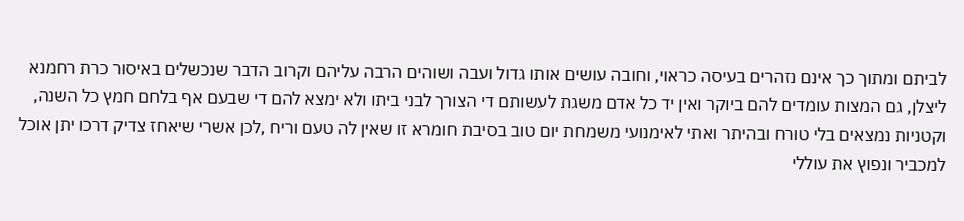לביתם ומתוך כך אינם נזהרים בעיסה כראוי, וחובה עושים אותו גדול ועבה ושוהים הרבה עליהם וקרוב הדבר שנכשלים באיסור כרת רחמנא ליצלן, גם המצות עומדים להם ביוקר ואין יד כל אדם משגת לעשותם די הצורך לבני ביתו ולא ימצא להם די שבעם אף בלחם חמץ כל השנה, וקטניות נמצאים בלי טורח ובהיתר ואתי לאימנועי משמחת יום טוב בסיבת חומרא זו שאין לה טעם וריח ,לכן אשרי שיאחז צדיק דרכו יתן אוכל למכביר ונפוץ את עוללי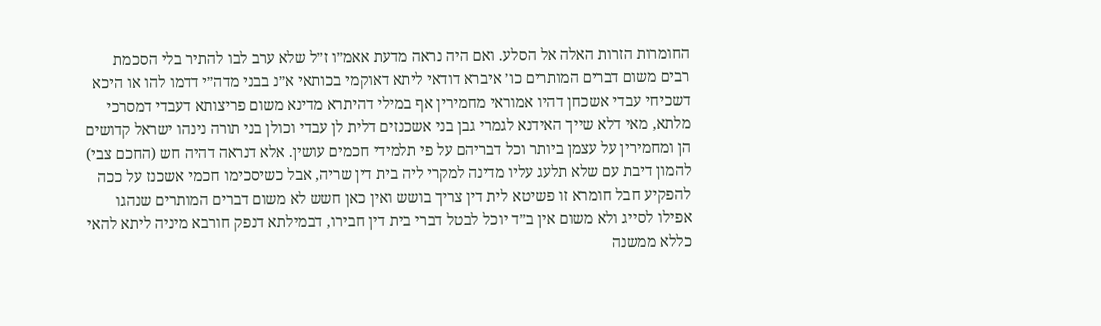החומרות הזרות האלה אל הסלע. ואם היה נראה מדעת אאמ״ו ז״ל שלא ערב לבו להתיר בלי הסכמת רבים משום דברים המותרים כו׳ איברא דודאי ליתא דאוקמי בכותאי א״נ בבני מדה״י דדמו להו או היכא דשכיחי עבדי אשכחן דהיו אמוראי מחמירין אף במילי דהיתרא מדינא משום פריצותא דעבדי דמסרכי מלתא, מאי דלא שייך האידנא לגמרי גבן בני אשכנזים דלית לן עבדי וכולן בני תורה נינהו ישראל קדושים הן ומחמירין על עצמן ביותר וכל דבריהם על פי תלמידי חכמים עושין. אלא דנראה דהיה חש (החכם צבי) להמון דיבת עם שלא תלעג עליו מדינה למקרי ליה בית דין שריה, אבל כשיסכימו חכמי אשכנז על ככה להפקיע חבל חומרא זו פשיטא לית דין צריך בושש ואין כאן חשש לא משום דברים המותרים שנהגו אפילו לסייג ולא משום אין ב״ד יוכל לבטל דברי בית דין חבירו, דבמילתא דנפק חורבא מיניה ליתא להאי כללא ממשנה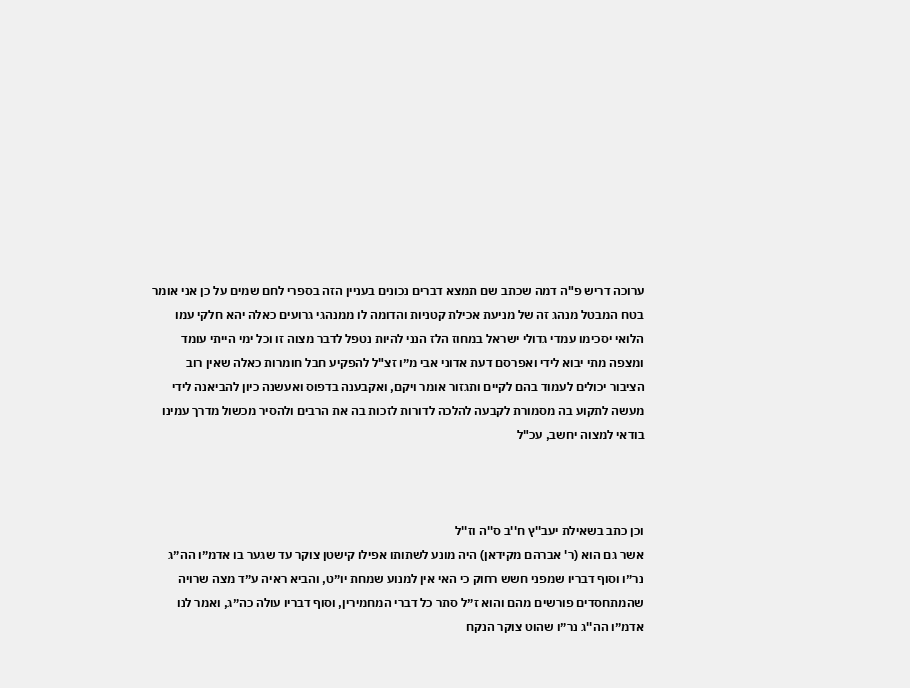ערוכה דריש פ"ה דמה שכתב שם תמצא דברים נכונים בעניין הזה בספרי לחם שמים על כן אני אומר בטח המבטל מנהג זה של מניעת אכילת קטניות והדומה לו ממנהגי גרועים כאלה יהא חלקי עמו הלואי יסכימו עמדי גדולי ישראל במחוז הלז הנני להיות נטפל לדבר מצוה זו וכל ימי הייתי עומד ומצפה מתי יבוא לידי ואפרסם דעת אדוני אבי מ״ו זצ"ל להפקיע חבל חומרות כאלה שאין רוב הציבור יכולים לעמוד בהם לקיים ותגזור אומר ויקם, ואקבענה בדפוס ואעשנה כיון להביאנה לידי מעשה לתקוע בה מסמורת לקבעה להלכה לדורות לזכות בה את הרבים ולהסיר מכשול מדרך עמינו בודאי למצוה יחשב, עכ"ל



וכן כתב בשאילת יעב''ץ ח''ב ס''ה וז''ל
אשר גם הוא (ר' אברהם מקידאן) היה מונע לשתותו אפילו קישטן צוקר עד שגער בו אדמ״ו הה״ג נר״ו וסוף דבריו שמפני חשש רחוק כי האי אין למנוע שמחת יו״ט, והביא ראיה ע״ד מצה שרויה שהמתחסדים פורשים מהם והוא ז״ל סתר כל דברי המחמירין, וסוף דבריו עולה כה״ג, ואמר לנו אדמ״ו הה''ג נר״ו שהוט צוקר הנקח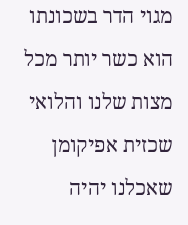מגוי הדר בשכונתו הוא כשר יותר מכל מצות שלנו והלואי שכזית אפיקומן שאכלנו יהיה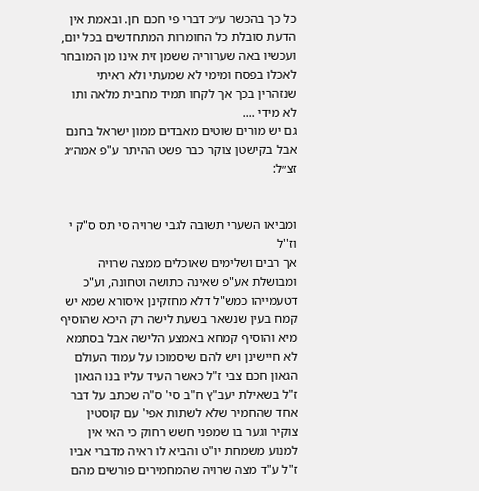כל כך בהכשר ע״כ דברי פי חכם חן. ובאמת אין הדעת סובלת כל החומרות המתחדשים בכל יום, ועכשיו באה שערוריה ששמן זית אינו מן המובחר לאכלו בפסח ומימי לא שמעתי ולא ראיתי שנזהרין בכך אך לקחו תמיד מחבית מלאה ותו לא מידי ....
גם יש מורים שוטים מאבדים ממון ישראל בחנם אבל בקישטן צוקר כבר פשט ההיתר ע"פ אמה״ג זצ״ל:


ומביאו השערי תשובה לגבי שרויה סי תס ס"ק י וז''ל
אך רבים ושלימים שאוכלים ממצה שרויה ומבושלת אע"פ שאינה כתושה וטחונה, וע"כ דטעמייהו כמש"ל דלא מחזקינן איסורא שמא יש קמח בעין שנשאר בשעת לישה רק היכא שהוסיף מיא והוסיף קמחא באמצע הלישה אבל בסתמא לא חיישינן ויש להם שיסמוכו על עמוד העולם הגאון חכם צבי ז"ל כאשר העיד עליו בנו הגאון ז"ל בשאילת יעב"ץ ח"ב סי' ס"ה שכתב על דבר אחד שהחמיר שלא לשתות אפי' עם קוסטין צוקיר וגער בו שמפני חשש רחוק כי האי אין למנוע משמחת יו"ט והביא לו ראיה מדברי אביו ז"ל ע"ד מצה שרויה שהמחמירים פורשים מהם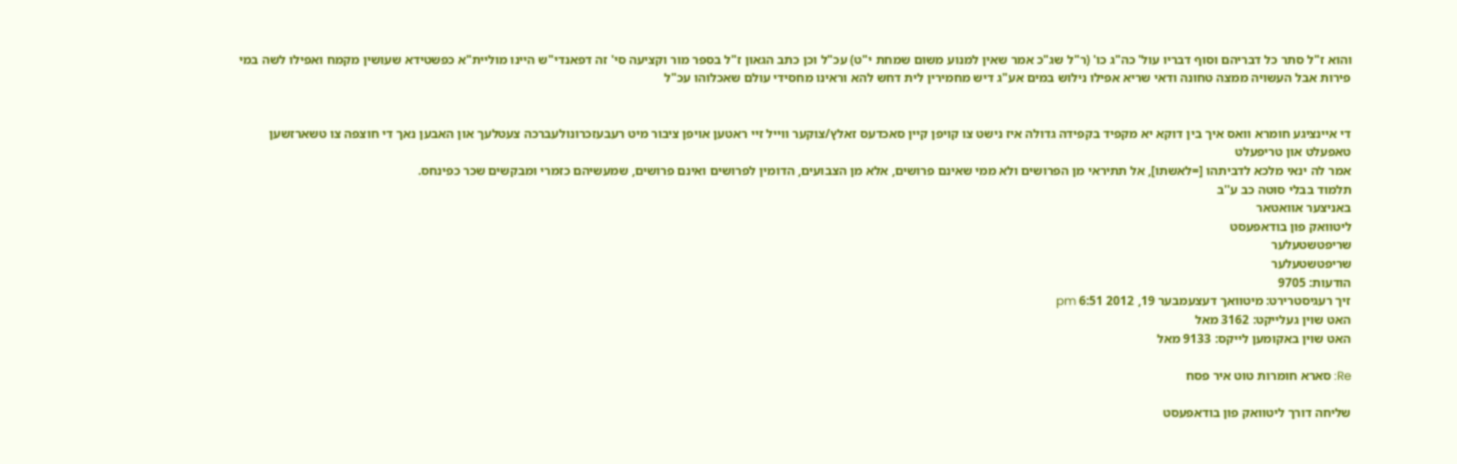והוא ז"ל סתר כל דבריהם וסוף דבריו עול' כה"ג כו' (ר"ל שג"כ אמר שאין למנוע משום שמחת י"ט) עכ"ל וכן כתב הגאון ז"ל בספר מור וקציעה סי' זה דפאנדי"ש היינו מוליית"א כפשטידא שעושין מקמח ואפילו לשה במי פירות אבל העשויה ממצה טחונה ודאי שריא אפילו נילוש במים אע"ג דיש מחמירין לית דחש להא וראינו מחסידי עולם שאכלוהו עכ"ל


די איינציגע חומרא וואס איך בין דוקא יא מקפיד בקפידה גדולה איז נישט צו קויפן קיין סאכדעס זאלץ/צוקער ווייל זיי ראטען אויפן ציבור מיט רעבעזכרונולעברכה צעטלעך און האבען נאך די חוצפה צו טשארזשען טאפעלט און טריפעלט
אמר לה ינאי מלכא לדביתהו [=לאשתו], אל תתיראי מן הפרושים ולא ממי שאינם פרושים, אלא מן הצבועים, הדומין לפרושים ואינם פרושים, שמעשיהם כזמרי ומבקשים שכר כפינחס.
תלמוד בבלי סוטה כב ע''ב
באניצער אוואטאר
ליטוואק פון בודאפעסט
שריפטשטעלער
שריפטשטעלער
הודעות: 9705
זיך רעגיסטרירט: מיטוואך דעצעמבער 19, 2012 6:51 pm
האט שוין געלייקט: 3162 מאל
האט שוין באקומען לייקס: 9133 מאל

Re: סארא חומרות טוט איר פסח

שליחה דורך ליטוואק פון בודאפעסט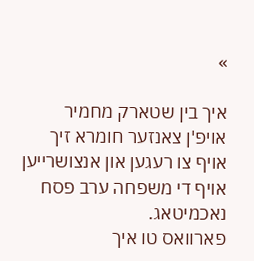»

איך בין שטארק מחמיר אויפ'ן צאנזער חומרא זיך אויף צו רעגען און אנצושרייען אויף די משפחה ערב פסח נאכמיטאג.
פארוואס טו איך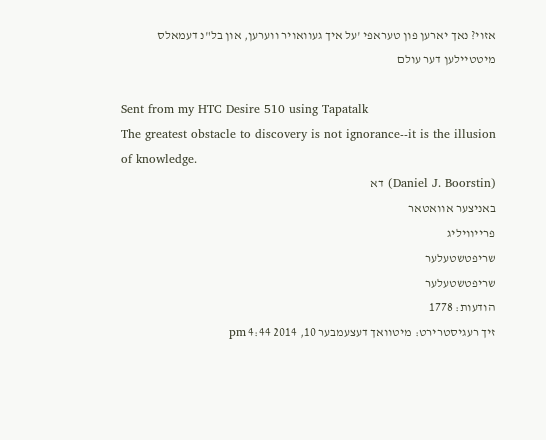אזוי? נאך יארען פון טעראפי 'על איך געוואויר ווערען, און בל"נ דעמאלס מיטטיילען דער עולם

Sent from my HTC Desire 510 using Tapatalk
The greatest obstacle to discovery is not ignorance--it is the illusion of knowledge.
(Daniel J. Boorstin) דא
באניצער אוואטאר
פרייוויליג
שריפטשטעלער
שריפטשטעלער
הודעות: 1778
זיך רעגיסטרירט: מיטוואך דעצעמבער 10, 2014 4:44 pm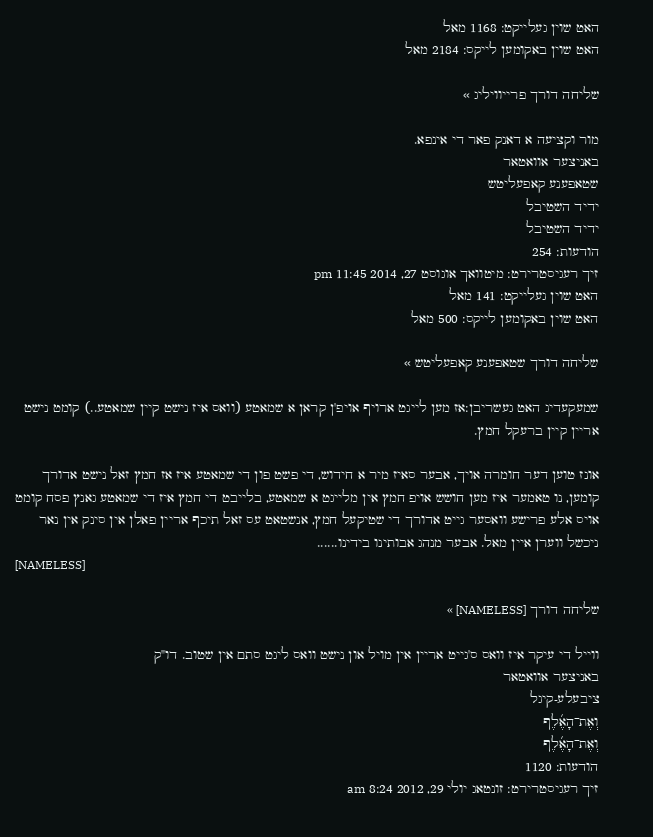האט שוין געלייקט: 1168 מאל
האט שוין באקומען לייקס: 2184 מאל

שליחה דורך פרייוויליג »

מור וקציעה א דאנק פאר די אינפא.
באניצער אוואטאר
שטאפענע קאפעליטש
ידיד השטיבל
ידיד השטיבל
הודעות: 254
זיך רעגיסטרירט: מיטוואך אוגוסט 27, 2014 11:45 pm
האט שוין געלייקט: 141 מאל
האט שוין באקומען לייקס: 500 מאל

שליחה דורך שטאפענע קאפעליטש »

שמעקעדיג האט געשריבן:אז מען לייגט ארויף אויפ'ן קראן א שמאטע (וואס איז נישט קיין שמאטע..) קומט נישט אריין קיין ברעקל חמץ.

אונז טוען דער חומרה אויך, אבער סאיז מיר א חידוש, די פשט פון די שמאטע איז אז חמץ זאל נישט אדורך קומען, נו טאמער איז מען חושש אויפ חמץ אין מלייגט א שמאטע, בלייבט די חמץ איז די שמאטע גאנץ פסח קומט אויס אלע פרישע וואסער גייט אדורך די שטיקעל חמץ, אנשטאט עס זאל תיכף אריין פאלן אין סינק אין נאר ניכשל ווערן איין מאל. אבער מנהג אבותינו בידינו......
[NAMELESS]

שליחה דורך [NAMELESS] »

ווייל די עיקר איז וואס ס'גייט אריין אין מויל און נישט וואס ליגט סתם אין שטוב. דו"ק
באניצער אוואטאר
ציבעלע-קיגל
וְאֶת־הָאֶ֜לֶף
וְאֶת־הָאֶ֜לֶף
הודעות: 1120
זיך רעגיסטרירט: זונטאג יולי 29, 2012 8:24 am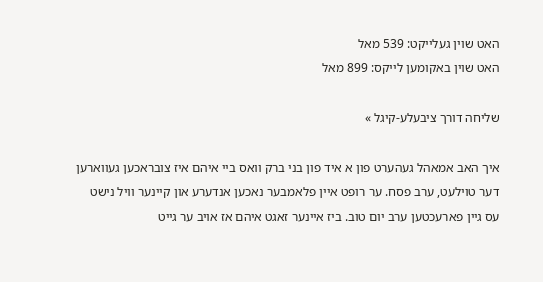האט שוין געלייקט: 539 מאל
האט שוין באקומען לייקס: 899 מאל

שליחה דורך ציבעלע-קיגל »

איך האב אמאהל געהערט פון א איד פון בני ברק וואס ביי איהם איז צובראכען געווארען דער טוילעט, ערב פסח. ער רופט איין פלאמבער נאכען אנדערע און קיינער וויל נישט עס גיין פארעכטען ערב יום טוב. ביז איינער זאגט איהם אז אויב ער גייט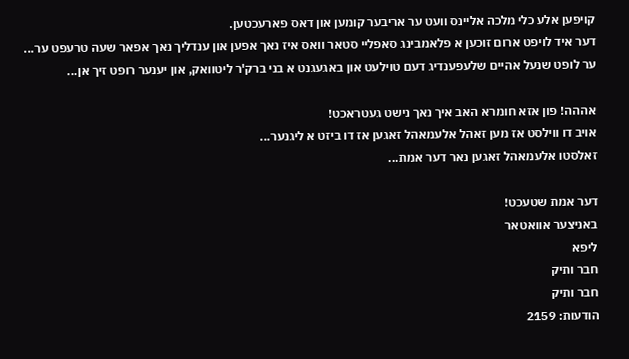קויפען אלע כלי מלכה אליינס וועט ער אריבער קומען און דאס פארעכטען.
דער איד לויפט ארום זוכען א פלאמבינג סאפליי סטאר וואס איז נאך אפען און ענדליך נאך אפאר שעה טרעפט ער... ער לופט שנעל אהיים שלעפענדיג דעם טוילעט און באגעגנט א בני ברק'ר ליטוואק, און יענער רופט זיך אן...

אההה! פון אזא חומרא האב איך נאך נישט געטראכט!
אויב דו ווילסט אז מען זאהל אלעמאהל זאגען אז דו ביזט א ליגנער...
זאלסטו אלעמאהל זאגען נאר דער אמת...

דער אמת שטעכט!
באניצער אוואטאר
ליפא
חבר ותיק
חבר ותיק
הודעות: 2159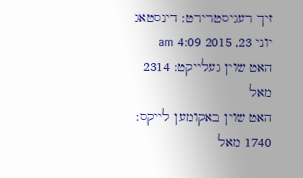זיך רעגיסטרירט: דינסטאג יוני 23, 2015 4:09 am
האט שוין געלייקט: 2314 מאל
האט שוין באקומען לייקס: 1740 מאל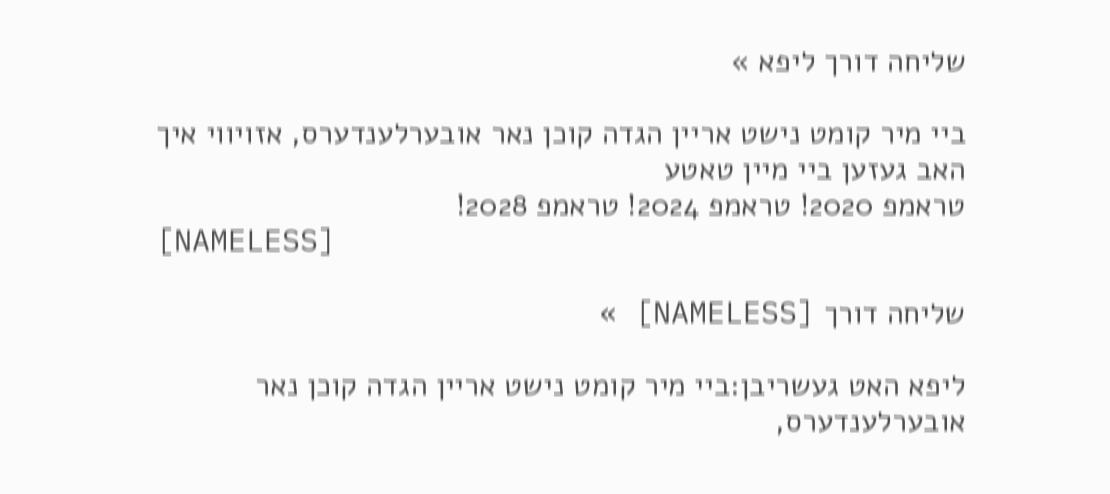שליחה דורך ליפא »

ביי מיר קומט נישט אריין הגדה קוכן נאר אובערלענדערס, אזויווי איך האב געזען ביי מיין טאטע
טראמפ 2020! טראמפ 2024! טראמפ 2028!
[NAMELESS]

שליחה דורך [NAMELESS] »

ליפא האט געשריבן:ביי מיר קומט נישט אריין הגדה קוכן נאר אובערלענדערס,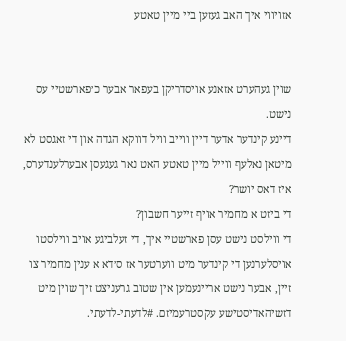אזויווי איך האב געזען ביי מיין טאטע


שוין געהערט אזאנע אויסדריקן בעפאר אבער כ׳פארשטיי עס נישט.
דיינע קינדער אדער דיין ווייב וויל דווקא הגדה און די זאגסט לא מיטאן נאלעף ווייל מיין טאטע האט נאר געגעסן אבערלענדערס, איז דאס יושר?
די ביזט א מחמיר אויף זייער חשבון?
די ווילסט נישט עסן פארשטיי איך, די זעלביגע אויב ווילסטו אויסלערנען די קינדער מיט ווערטער אז ס׳דא א ענין מחמיר צו זיין, אבער נישט אריינעמען אין שטוב גרעניצט זיך שוין מיט דזשיהאדיסטישע עקסטרעמיזם. #לדעתי-לדעתי.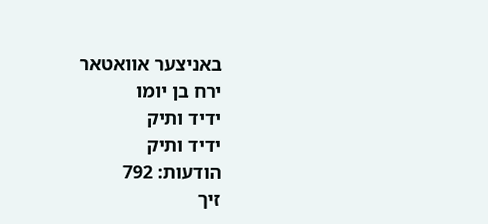באניצער אוואטאר
ירח בן יומו
ידיד ותיק
ידיד ותיק
הודעות: 792
זיך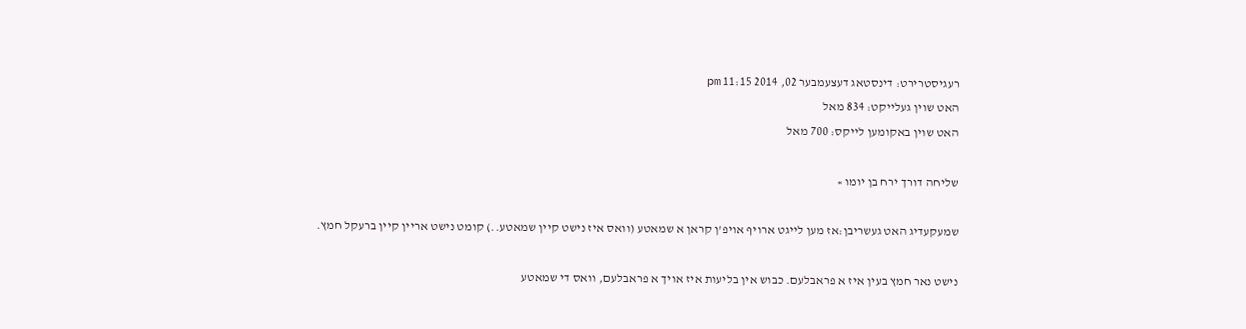רעגיסטרירט: דינסטאג דעצעמבער 02, 2014 11:15 pm
האט שוין געלייקט: 834 מאל
האט שוין באקומען לייקס: 700 מאל

שליחה דורך ירח בן יומו »

שמעקעדיג האט געשריבן:אז מען לייגט ארויף אויפ'ן קראן א שמאטע (וואס איז נישט קיין שמאטע..) קומט נישט אריין קיין ברעקל חמץ.

נישט נאר חמץ בעין איז א פראבלעם. כבוש אין בליעות איז אויך א פראבלעם, וואס די שמאטע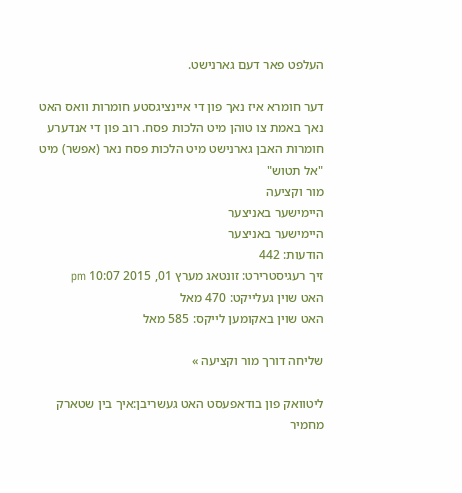העלפט פאר דעם גארנישט.

דער חומרא איז נאך פון די איינציגסטע חומרות וואס האט נאך באמת צו טוהן מיט הלכות פסח. רוב פון די אנדערע חומרות האבן גארנישט מיט הלכות פסח נאר (אפשר) מיט "אל תטוש"
מור וקציעה
היימישער באניצער
היימישער באניצער
הודעות: 442
זיך רעגיסטרירט: זונטאג מערץ 01, 2015 10:07 pm
האט שוין געלייקט: 470 מאל
האט שוין באקומען לייקס: 585 מאל

שליחה דורך מור וקציעה »

ליטוואק פון בודאפעסט האט געשריבן:איך בין שטארק מחמיר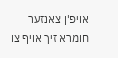אויפ'ן צאנזער חומרא זיך אויף צו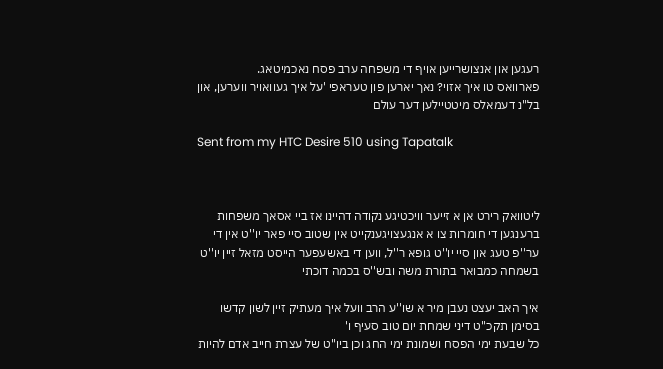רעגען און אנצושרייען אויף די משפחה ערב פסח נאכמיטאג.
פארוואס טו איך אזוי? נאך יארען פון טעראפי 'על איך געוואויר ווערען, און בל"נ דעמאלס מיטטיילען דער עולם

Sent from my HTC Desire 510 using Tapatalk



ליטוואק רירט אן א זייער וויכטיגע נקודה דהיינו אז ביי אסאך משפחות ברענגען די חומרות צו א אנגעצויגענקייט אין שטוב סיי פאר יו''ט אין די ער''פ טעג און סיי יו''ט גופא ר''ל, ווען די באשעפער הייסט מזאל זיין יו''ט בשמחה כמבואר בתורת משה ובש''ס בכמה דוכתי

איך האב יעצט נעבן מיר א שו''ע הרב וועל איך מעתיק זיין לשון קדשו בסימן תקכ"ט דיני שמחת יום טוב סעיף ו'
כל שבעת ימי הפסח ושמונת ימי החג וכן ביו"ט של עצרת חייב אדם להיות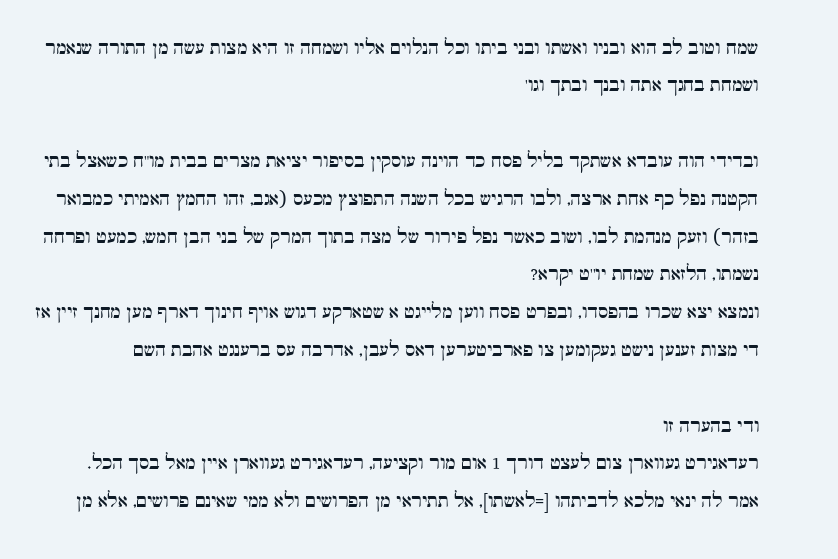שמח וטוב לב הוא ובניו ואשתו ובני ביתו וכל הנלוים אליו ושמחה זו היא מצות עשה מן התורה שנאמר ושמחת בחגך אתה ובנך ובתך וגו'

ובדידי הוה עובדא אשתקד בליל פסח כד הוינה עוסקין בסיפור יציאת מצרים בבית מו"ח כשאצל בתי הקטנה נפל כף אחת ארצה, ולבו הרגיש בכל השנה התפוצץ מכעס (אגב, זהו החמץ האמיתי כמבואר בזהר) וזעק מנהמת לבו, ושוב כאשר נפל פירור של מצה בתוך המרק של בני הבן חמש, כמעט ופרחה נשמתו, הלזאת שמחת יו''ט יקרא?
ונמצא יצא שכרו בהפסדו, ובפרט פסח ווען מלייגט א שטארקע דגוש אויף חינוך דארף מען מחנך זיין אז די מצות זענען נישט געקומען צו פארביטערען דאס לעבן, אדרבה עס ברענגט אהבת השם

ודי בהערה זו
רעדאגירט געווארן צום לעצט דורך 1 אום מור וקציעה, רעדאגירט געווארן איין מאל בסך הכל.
אמר לה ינאי מלכא לדביתהו [=לאשתו], אל תתיראי מן הפרושים ולא ממי שאינם פרושים, אלא מן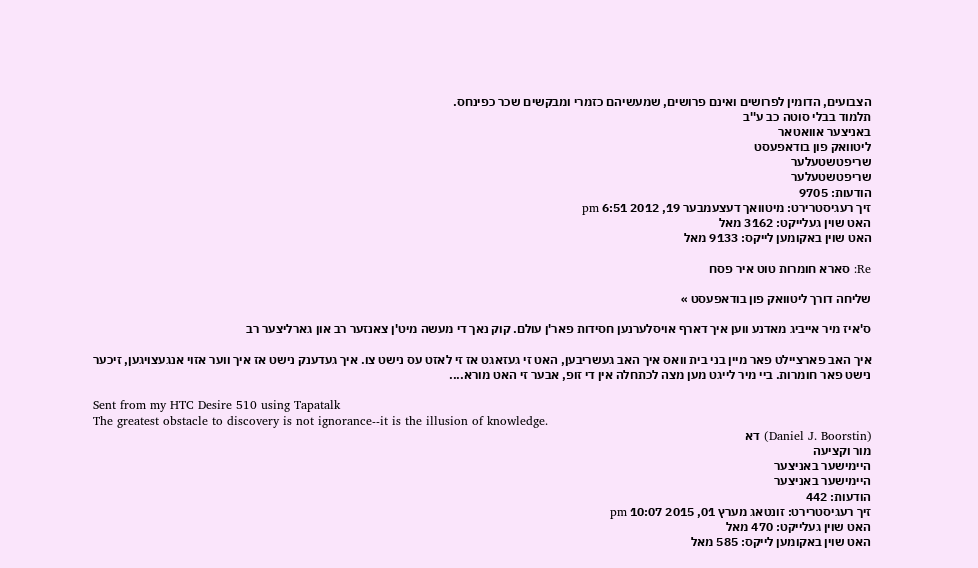הצבועים, הדומין לפרושים ואינם פרושים, שמעשיהם כזמרי ומבקשים שכר כפינחס.
תלמוד בבלי סוטה כב ע''ב
באניצער אוואטאר
ליטוואק פון בודאפעסט
שריפטשטעלער
שריפטשטעלער
הודעות: 9705
זיך רעגיסטרירט: מיטוואך דעצעמבער 19, 2012 6:51 pm
האט שוין געלייקט: 3162 מאל
האט שוין באקומען לייקס: 9133 מאל

Re: סארא חומרות טוט איר פסח

שליחה דורך ליטוואק פון בודאפעסט »

ס'איז מיר אייביג מאדנע ווען איך דארף אויסלערנען חסידות פאר'ן עולם. קוק נאך די מעשה מיט'ן צאנזער רב און גארליצער רב

איך האב פארציילט פאר מיין בני בית וואס איך האב געשריבען, האט זי געזאגט אז זי לאזט עס נישט צו. איך געדענק נישט אז איך ווער אזוי אנגעצויגען, זיכער נישט פאר חומרות. ביי מיר לייגט מען מצה לכתחלה אין די זופ, אבער זי האט מורא....

Sent from my HTC Desire 510 using Tapatalk
The greatest obstacle to discovery is not ignorance--it is the illusion of knowledge.
(Daniel J. Boorstin) דא
מור וקציעה
היימישער באניצער
היימישער באניצער
הודעות: 442
זיך רעגיסטרירט: זונטאג מערץ 01, 2015 10:07 pm
האט שוין געלייקט: 470 מאל
האט שוין באקומען לייקס: 585 מאל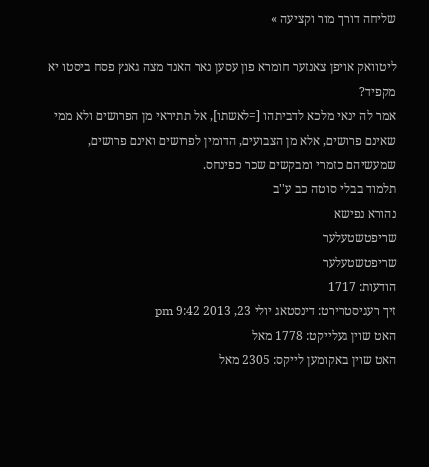שליחה דורך מור וקציעה »

ליטוואק אויפן צאנזער חומרא פון עסען נאר האנד מצה גאנץ פסח ביסטו יא מקפיד?
אמר לה ינאי מלכא לדביתהו [=לאשתו], אל תתיראי מן הפרושים ולא ממי שאינם פרושים, אלא מן הצבועים, הדומין לפרושים ואינם פרושים, שמעשיהם כזמרי ומבקשים שכר כפינחס.
תלמוד בבלי סוטה כב ע''ב
נהורא נפישא
שריפטשטעלער
שריפטשטעלער
הודעות: 1717
זיך רעגיסטרירט: דינסטאג יולי 23, 2013 9:42 pm
האט שוין געלייקט: 1778 מאל
האט שוין באקומען לייקס: 2305 מאל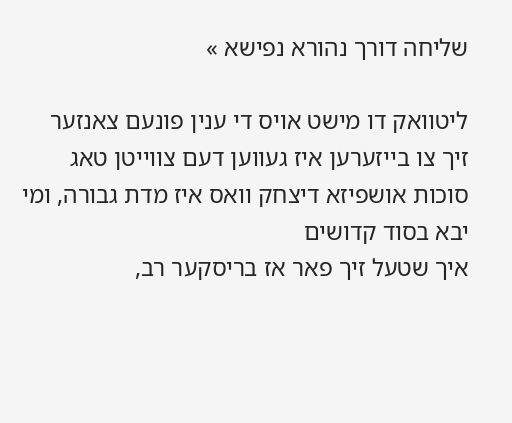שליחה דורך נהורא נפישא »

ליטוואק דו מישט אויס די ענין פונעם צאנזער זיך צו בייזערען איז געווען דעם צווייטן טאג סוכות אושפיזא דיצחק וואס איז מדת גבורה, ומי יבא בסוד קדושים
איך שטעל זיך פאר אז בריסקער רב,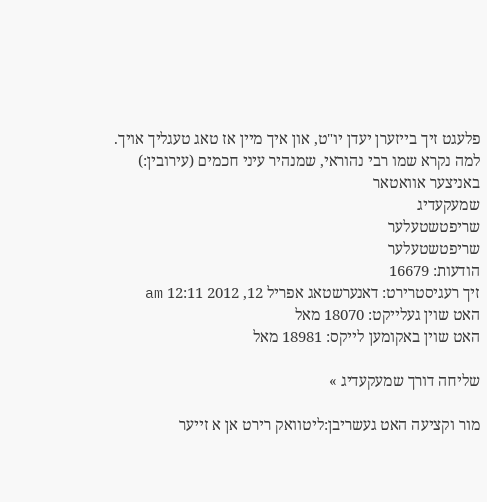פלעגט זיך בייזערן יעדן יו"ט, און איך מיין אז טאג טעגליך אויך.
למה נקרא שמו רבי נהוראי, שמנהיר עיני חכמים (עירובין:)
באניצער אוואטאר
שמעקעדיג
שריפטשטעלער
שריפטשטעלער
הודעות: 16679
זיך רעגיסטרירט: דאנערשטאג אפריל 12, 2012 12:11 am
האט שוין געלייקט: 18070 מאל
האט שוין באקומען לייקס: 18981 מאל

שליחה דורך שמעקעדיג »

מור וקציעה האט געשריבן:ליטוואק רירט אן א זייער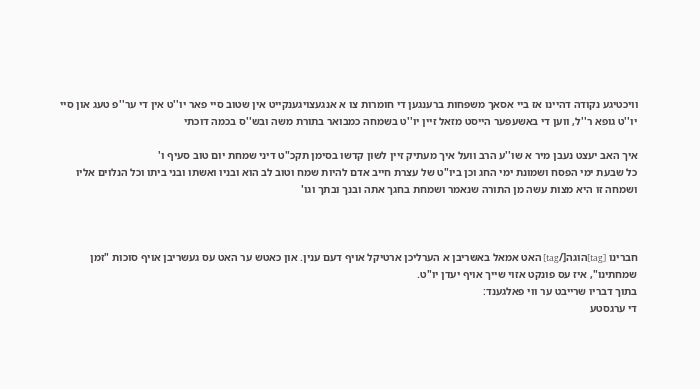וויכטיגע נקודה דהיינו אז ביי אסאך משפחות ברענגען די חומרות צו א אנגעצויגענקייט אין שטוב סיי פאר יו''ט אין די ער''פ טעג און סיי יו''ט גופא ר''ל, ווען די באשעפער הייסט מזאל זיין יו''ט בשמחה כמבואר בתורת משה ובש''ס בכמה דוכתי

איך האב יעצט נעבן מיר א שו''ע הרב וועל איך מעתיק זיין לשון קדשו בסימן תקכ"ט דיני שמחת יום טוב סעיף ו'
כל שבעת ימי הפסח ושמונת ימי החג וכן ביו"ט של עצרת חייב אדם להיות שמח וטוב לב הוא ובניו ואשתו ובני ביתו וכל הנלוים אליו ושמחה זו היא מצות עשה מן התורה שנאמר ושמחת בחגך אתה ובנך ובתך וגו'



חברינו [tag]הוגה[/tag] האט אמאל באשריבן א הערליכן ארטיקל אויף דעם ענין. און כאטש ער האט עס געשריבן אויף סוכות "זמן שמחתינו", איז עס פונקט אזוי שייך אויף יעדן יו"ט.
בתוך דבריו שרייבט ער ווי פאלגענד:
די ערגסטע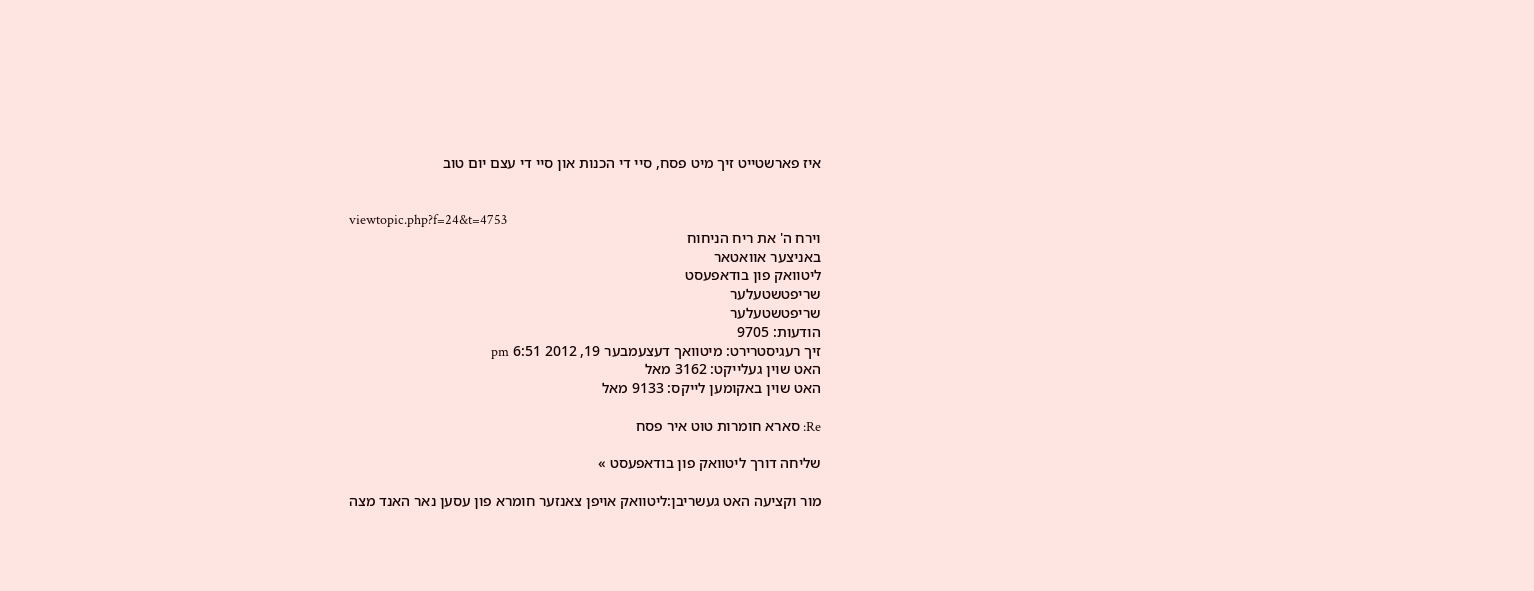איז פארשטייט זיך מיט פסח, סיי די הכנות און סיי די עצם יום טוב


viewtopic.php?f=24&t=4753
וירח ה' את ריח הניחוח
באניצער אוואטאר
ליטוואק פון בודאפעסט
שריפטשטעלער
שריפטשטעלער
הודעות: 9705
זיך רעגיסטרירט: מיטוואך דעצעמבער 19, 2012 6:51 pm
האט שוין געלייקט: 3162 מאל
האט שוין באקומען לייקס: 9133 מאל

Re: סארא חומרות טוט איר פסח

שליחה דורך ליטוואק פון בודאפעסט »

מור וקציעה האט געשריבן:ליטוואק אויפן צאנזער חומרא פון עסען נאר האנד מצה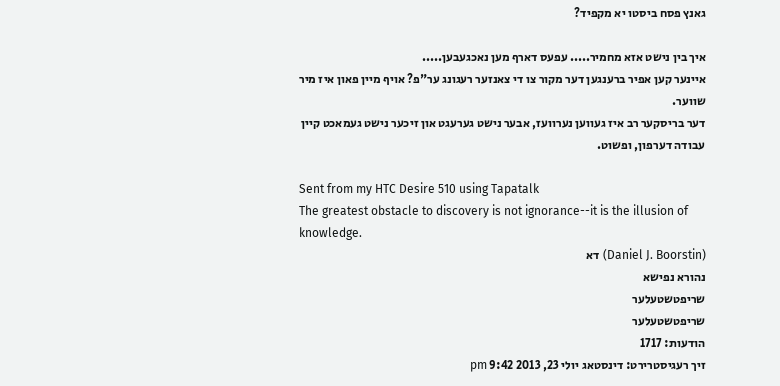גאנץ פסח ביסטו יא מקפיד?

איך בין נישט אזא מחמיר..... עפעס דארף מען נאכגעבען.....
איינער קען אפיר ברענגען דער מקור צו די צאנזער רעגונג ער"פ? אויף מיין פאון איז מיר שווער.
דער בריסקער רב איז געווען נערוועז, אבער נישט גערעגט און זיכער נישט געמאכט קיין עבודה דערפון, ופשוט.

Sent from my HTC Desire 510 using Tapatalk
The greatest obstacle to discovery is not ignorance--it is the illusion of knowledge.
(Daniel J. Boorstin) דא
נהורא נפישא
שריפטשטעלער
שריפטשטעלער
הודעות: 1717
זיך רעגיסטרירט: דינסטאג יולי 23, 2013 9:42 pm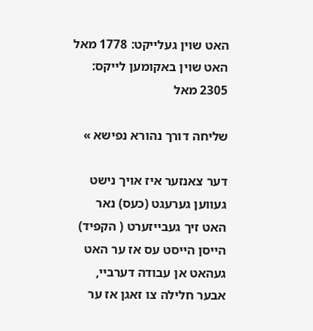האט שוין געלייקט: 1778 מאל
האט שוין באקומען לייקס: 2305 מאל

שליחה דורך נהורא נפישא »

דער צאנזער איז אויך נישט געווען גערעגט (כעס) נאר האט זיך געבייזערט ( הקפיד) הייסן הייסט עס אז ער האט געהאט אן עבודה דערביי, אבער חלילה צו זאגן אז ער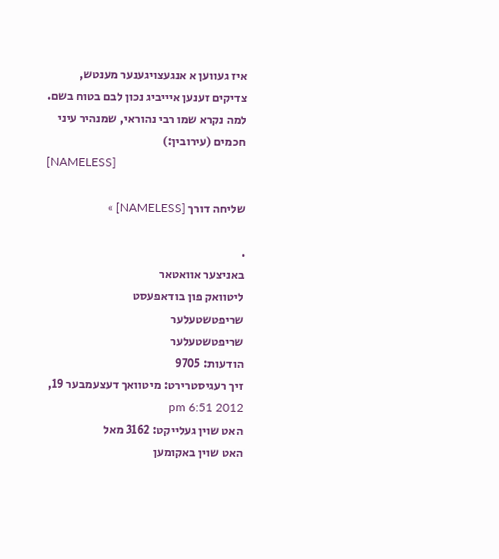איז געווען א אנגעצויגענער מענטש, צדיקים זענען איייביג נכון לבם בטוח בשם.
למה נקרא שמו רבי נהוראי, שמנהיר עיני חכמים (עירובין:)
[NAMELESS]

שליחה דורך [NAMELESS] »

.
באניצער אוואטאר
ליטוואק פון בודאפעסט
שריפטשטעלער
שריפטשטעלער
הודעות: 9705
זיך רעגיסטרירט: מיטוואך דעצעמבער 19, 2012 6:51 pm
האט שוין געלייקט: 3162 מאל
האט שוין באקומען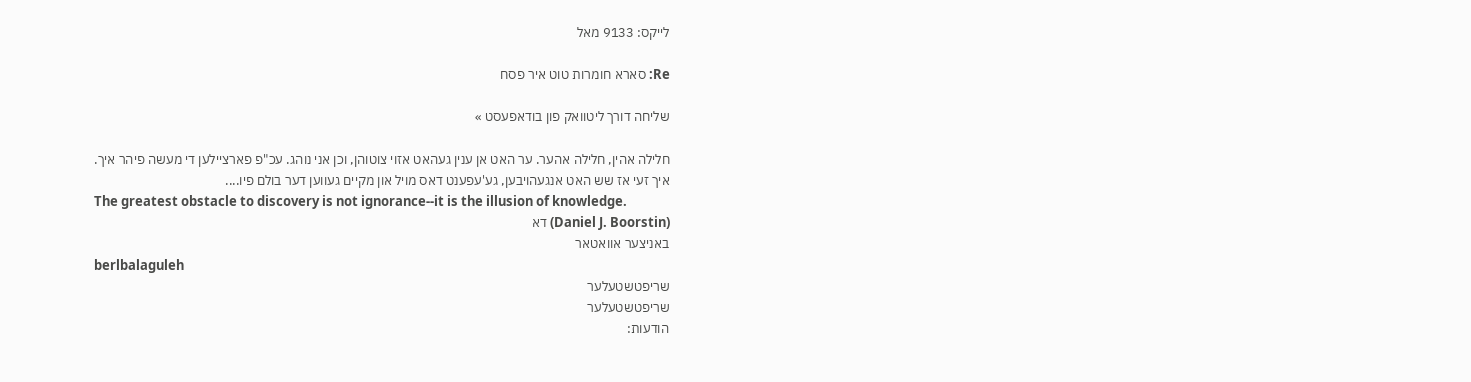לייקס: 9133 מאל

Re: סארא חומרות טוט איר פסח

שליחה דורך ליטוואק פון בודאפעסט »

חלילה אהין, חלילה אהער. ער האט אן ענין געהאט אזוי צוטוהן, וכן אני נוהג. עכ"פ פארציילען די מעשה פיהר איך.
איך זעי אז שש האט אנגעהויבען, גע'עפענט דאס מויל און מקיים געווען דער בולם פיו....
The greatest obstacle to discovery is not ignorance--it is the illusion of knowledge.
(Daniel J. Boorstin) דא
באניצער אוואטאר
berlbalaguleh
שריפטשטעלער
שריפטשטעלער
הודעות: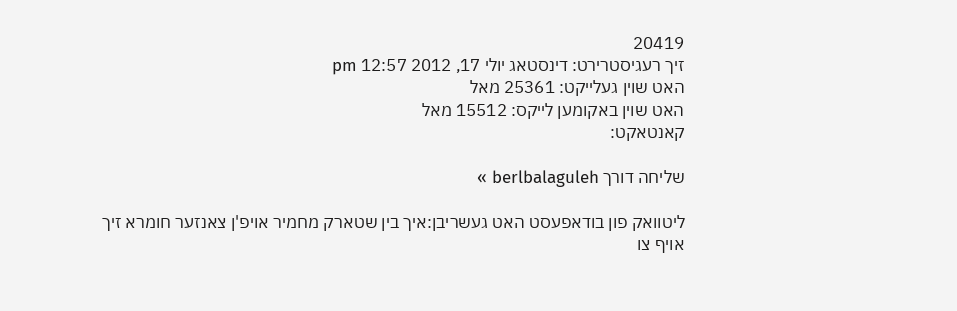20419
זיך רעגיסטרירט: דינסטאג יולי 17, 2012 12:57 pm
האט שוין געלייקט: 25361 מאל
האט שוין באקומען לייקס: 15512 מאל
קאנטאקט:

שליחה דורך berlbalaguleh »

ליטוואק פון בודאפעסט האט געשריבן:איך בין שטארק מחמיר אויפ'ן צאנזער חומרא זיך אויף צו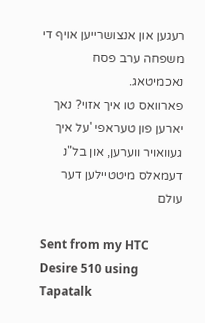רעגען און אנצושרייען אויף די משפחה ערב פסח נאכמיטאג.
פארוואס טו איך אזוי? נאך יארען פון טעראפי 'על איך געוואויר ווערען, און בל"נ דעמאלס מיטטיילען דער עולם

Sent from my HTC Desire 510 using Tapatalk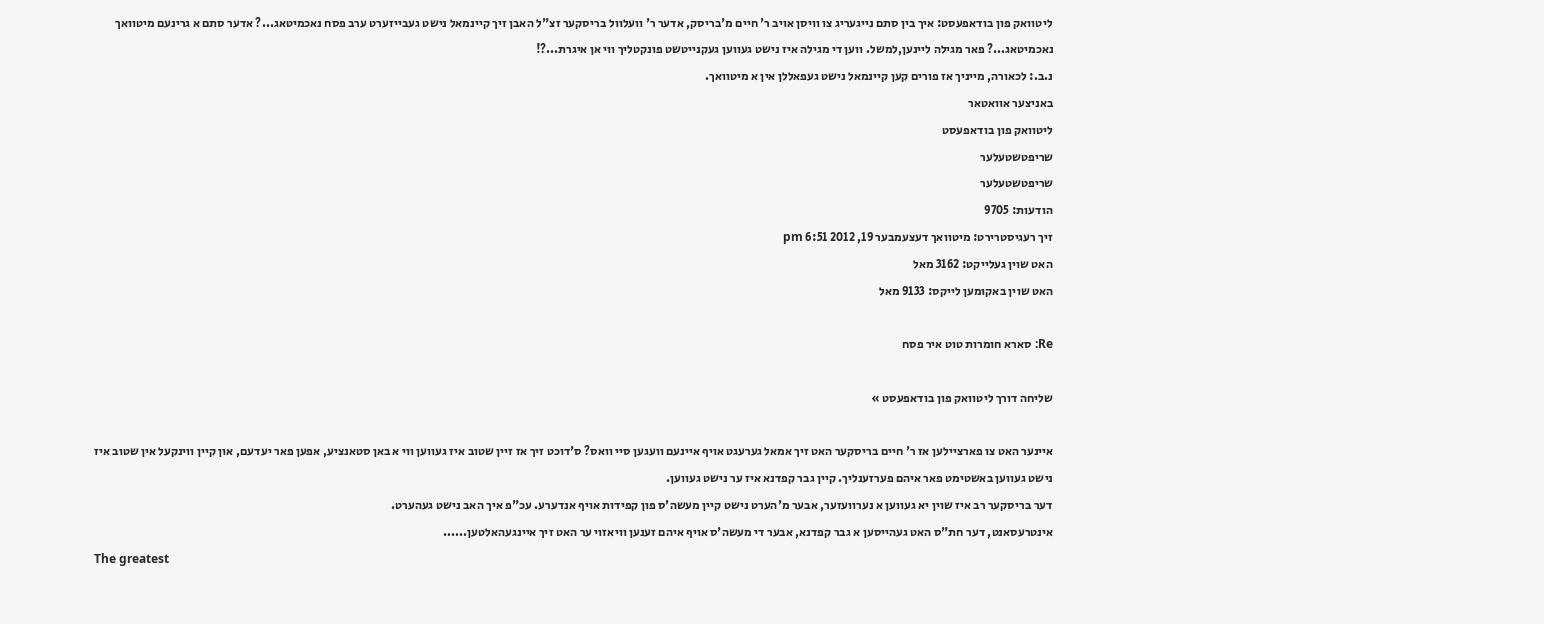ליטוואק פון בודאפעסט: איך בין סתם נייגעריג צו וויסן אויב ר' חיים מ'בריסק, אדער ר' וועלוול בריסקער זצ"ל האבן זיך קיינמאל נישט געבייזערט ערב פסח נאכמיטאג...? אדער סתם א גרינעם מיטוואך נאכמיטאג...? פאר מגילה ליינען,למשל. ווען די מגילה איז נישט געווען געקנייטשט פונקטליך ווי אן איגרת...?!
נ.ב.: לכאורה, מייניך אז פורים קען קיינמאל נישט געפאללן אין א מיטוואך.
באניצער אוואטאר
ליטוואק פון בודאפעסט
שריפטשטעלער
שריפטשטעלער
הודעות: 9705
זיך רעגיסטרירט: מיטוואך דעצעמבער 19, 2012 6:51 pm
האט שוין געלייקט: 3162 מאל
האט שוין באקומען לייקס: 9133 מאל

Re: סארא חומרות טוט איר פסח

שליחה דורך ליטוואק פון בודאפעסט »

איינער האט צו פארציילען אז ר' חיים בריסקער האט זיך אמאל גערעגט אויף איינעם וועגען סיי וואס? ס'דוכט זיך אז זיין שטוב איז געווען ווי א באן סטאנציע, אפען פאר יעדעם, און קיין ווינקעל אין שטוב איז נישט געווען באשטימט פאר איהם פערזענליך. קיין גבר קפדנא איז ער נישט געווען.
דער בריסקער רב איז שוין יא געווען א נערוועזער, אבער מ'הערט נישט קיין מעשה'ס פון קפידות אויף אנדערע. עכ"פ איך האב נישט געהערט.
אינטרעסאנט, דער חת"ס האט געהייסען א גבר קפדנא, אבער די מעשה'ס אויף איהם זענען וויאזוי ער האט זיך איינגעהאלטען......
The greatest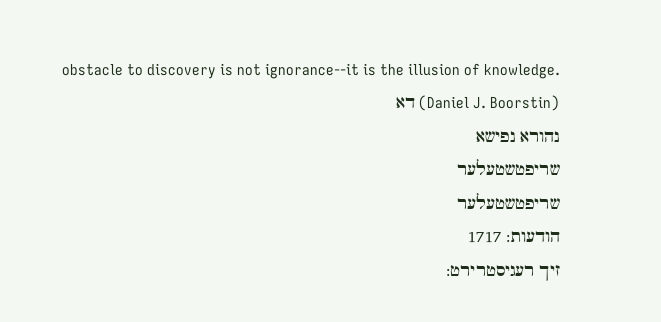obstacle to discovery is not ignorance--it is the illusion of knowledge.
(Daniel J. Boorstin) דא
נהורא נפישא
שריפטשטעלער
שריפטשטעלער
הודעות: 1717
זיך רעגיסטרירט: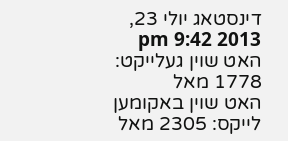דינסטאג יולי 23, 2013 9:42 pm
האט שוין געלייקט: 1778 מאל
האט שוין באקומען לייקס: 2305 מאל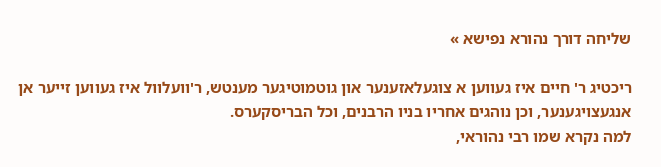שליחה דורך נהורא נפישא »

ריכטיג ר' חיים איז געווען א צוגעלאזענער און גוטמוטיגער מענטש, ר'וועלוול איז געווען זייער אן אנגעצויגענער, וכן נוהגים אחריו בניו הרבנים, וכל הבריסקערס.
למה נקרא שמו רבי נהוראי,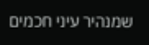שמנהיר עיני חכמים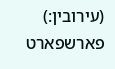(עירובין:)
פארשפארט